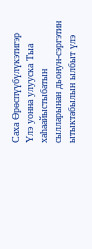Саха Өрөспүүбүлүкэтигэр Үлэ уонна улууска Тыа хаһаайыстыбатын сылларынан дьонун-сэргэтин ытыктабылын ылбыт үлэ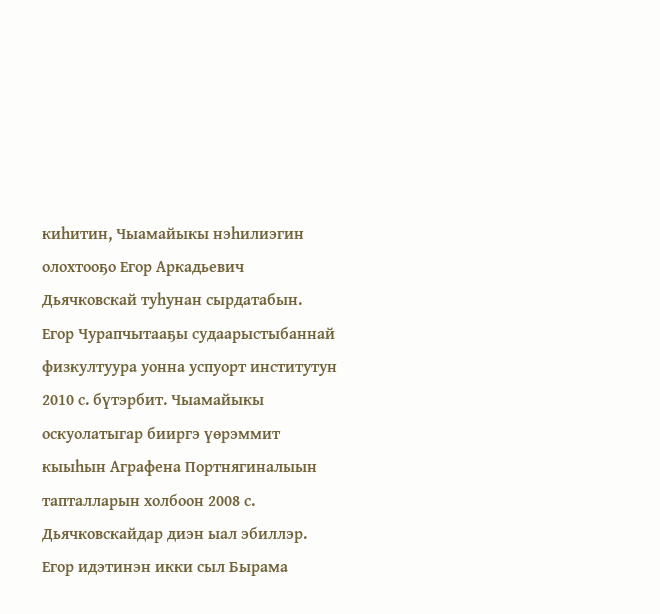киһитин, Чыамайыкы нэһилиэгин олохтооҕо Егор Аркадьевич Дьячковскай туһунан сырдатабын.
Егор Чурапчытааҕы судаарыстыбаннай физкултуура уонна успуорт институтун 2010 с. бүтэрбит. Чыамайыкы оскуолатыгар бииргэ үөрэммит кыыһын Аграфена Портнягиналыын тапталларын холбоон 2008 с. Дьячковскайдар диэн ыал эбиллэр. Егор идэтинэн икки сыл Бырама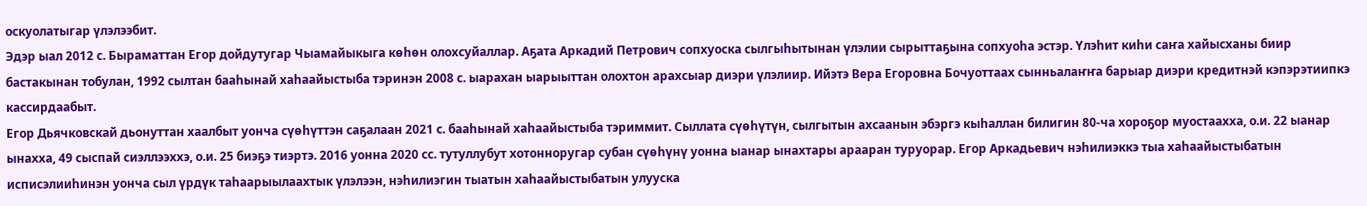оскуолатыгар үлэлээбит.
Эдэр ыал 2012 с. Быраматтан Егор дойдутугар Чыамайыкыга көһөн олохсуйаллар. Аҕата Аркадий Петрович сопхуоска сылгыһытынан үлэлии сырыттаҕына сопхуоһа эстэр. Үлэһит киһи саҥа хайысханы биир бастакынан тобулан, 1992 сылтан бааһынай хаһаайыстыба тэринэн 2008 с. ыарахан ыарыыттан олохтон арахсыар диэри үлэлиир. Ийэтэ Вера Егоровна Бочуоттаах сынньалаҥҥа барыар диэри кредитнэй кэпэрэтиипкэ кассирдаабыт.
Егор Дьячковскай дьонуттан хаалбыт уонча сүөһүттэн саҕалаан 2021 с. бааһынай хаһаайыстыба тэриммит. Сыллата сүөһүтүн, сылгытын ахсаанын эбэргэ кыһаллан билигин 80-ча хороҕор муостаахха, о.и. 22 ыанар ынахха, 49 сыспай сиэллээххэ, о.и. 25 биэҕэ тиэртэ. 2016 уонна 2020 сс. тутуллубут хотонноругар субан сүөһүнү уонна ыанар ынахтары арааран туруорар. Егор Аркадьевич нэһилиэккэ тыа хаһаайыстыбатын исписэлииһинэн уонча сыл үрдүк таһаарыылаахтык үлэлээн, нэһилиэгин тыатын хаһаайыстыбатын улууска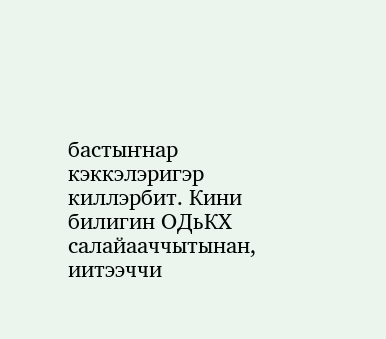бастыҥнар кэккэлэригэр киллэрбит. Кини билигин ОДьКХ салайааччытынан, иитээччи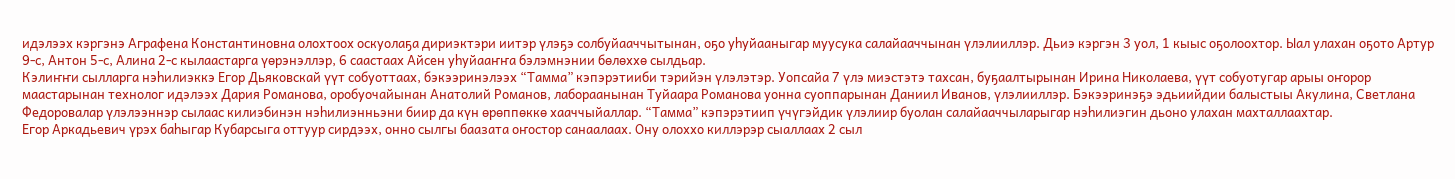идэлээх кэргэнэ Аграфена Константиновна олохтоох оскуолаҕа дириэктэри иитэр үлэҕэ солбуйааччытынан, оҕо уһуйааныгар муусука салайааччынан үлэлииллэр. Дьиэ кэргэн 3 уол, 1 кыыс оҕолоохтор. Ыал улахан оҕото Артур 9-с, Антон 5-с, Алина 2-с кылаастарга үөрэнэллэр, 6 саастаах Айсен уһуйааҥҥа бэлэмнэнии бөлөххө сылдьар.
Кэлиҥҥи сылларга нэһилиэккэ Егор Дьяковскай үүт собуоттаах, бэкээринэлээх “Тамма” кэпэрэтииби тэрийэн үлэлэтэр. Уопсайа 7 үлэ миэстэтэ тахсан, буҕаалтырынан Ирина Николаева, үүт собуотугар арыы оҥорор маастарынан технолог идэлээх Дария Романова, оробуочайынан Анатолий Романов, лабораанынан Туйаара Романова уонна суоппарынан Даниил Иванов, үлэлииллэр. Бэкээринэҕэ эдьиийдии балыстыы Акулина, Светлана Федоровалар үлэлээннэр сылаас килиэбинэн нэһилиэнньэни биир да күн өрөппөккө хааччыйаллар. “Тамма” кэпэрэтиип үчүгэйдик үлэлиир буолан салайааччыларыгар нэһилиэгин дьоно улахан махталлаахтар.
Егор Аркадьевич үрэх баһыгар Кубарсыга оттуур сирдээх, онно сылгы баазата оҥостор санаалаах. Ону олоххо киллэрэр сыаллаах 2 сыл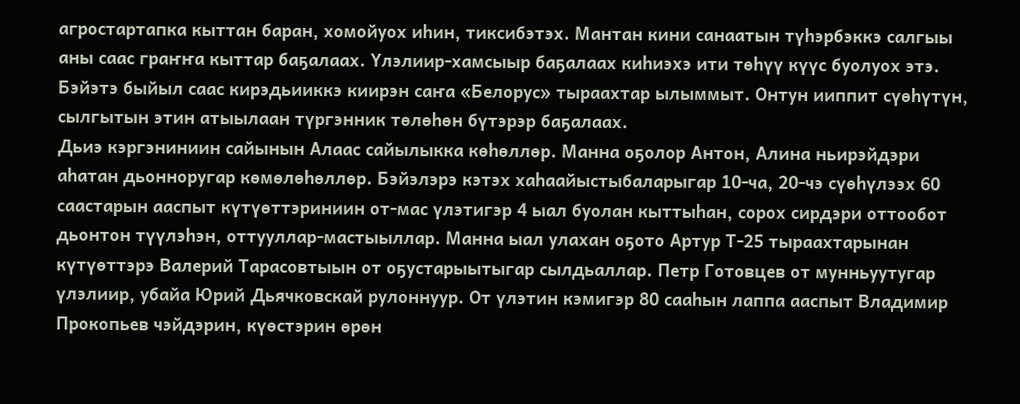агростартапка кыттан баран, хомойуох иһин, тиксибэтэх. Мантан кини санаатын түһэрбэккэ салгыы аны саас граҥҥа кыттар баҕалаах. Үлэлиир-хамсыыр баҕалаах киһиэхэ ити төһүү күүс буолуох этэ. Бэйэтэ быйыл саас кирэдьииккэ киирэн саҥа «Белорус» тыраахтар ылыммыт. Онтун ииппит сүөһүтүн, сылгытын этин атыылаан түргэнник төлөһөн бүтэрэр баҕалаах.
Дьиэ кэргэниниин сайынын Алаас сайылыкка көһөллөр. Манна оҕолор Антон, Алина ньирэйдэри аһатан дьонноругар көмөлөһөллөр. Бэйэлэрэ кэтэх хаһаайыстыбаларыгар 10-ча, 20-чэ сүөһүлээх 60 саастарын ааспыт күтүөттэриниин от-мас үлэтигэр 4 ыал буолан кыттыһан, сорох сирдэри оттообот дьонтон түүлэһэн, оттууллар-мастыыллар. Манна ыал улахан оҕото Артур Т-25 тыраахтарынан күтүөттэрэ Валерий Тарасовтыын от оҕустарыытыгар сылдьаллар. Петр Готовцев от мунньуутугар үлэлиир, убайа Юрий Дьячковскай рулоннуур. От үлэтин кэмигэр 80 сааһын лаппа ааспыт Владимир Прокопьев чэйдэрин, күөстэрин өрөн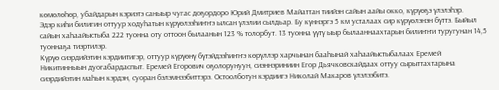көмөлөһөр, убайдарын кэриэтэ саныыр чугас доҕордоро Юрий Дмитриев Майаттан тиийэн сайын аайы окко, күрүөҕэ үлэлэһэр.
Эдэр киһи билигин оттуур ходуһатын күрүөлээһиҥҥэ ылсан үлэлии сылдьар. Бу күннэргэ 5 км усталаах сир күрүөлэнэн бүттэ. Быйыл сайын хаһаайыстыба 222 туонна оту оттоон былаанын 123 % толорбут. 13 туонна үүтү ыыр былааннаахтарын билиҥҥи туругунан 14,5 туоннаҕа тиэртилэр.
Күрүө сиэрдийэтин кэрдиитигэр, оттуур күрүөнү бүтэйдээһиҥҥэ көрүллэр харчынан бааһынай хаһаайыстыбалаах Еремей Никитинныын дуогабардаспыт. Еремей Егорович оҕолорунуун, сиэннэриниин Егор Дьячковскайдаах оттуу сырыттахтарына сиэрдийэтин маһын кэрдэн, суоран бэлэмнээбиттэрэ. Остоолботун кэрдиигэ Николай Макаров үлэлээбитэ.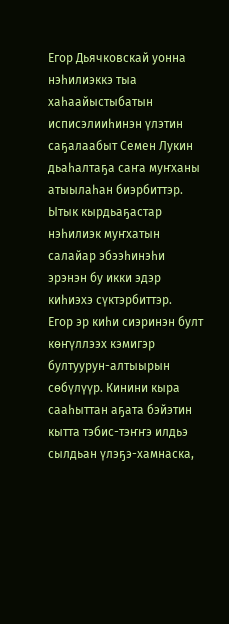Егор Дьячковскай уонна нэһилиэккэ тыа хаһаайыстыбатын исписэлииһинэн үлэтин саҕалаабыт Семен Лукин дьаһалтаҕа саҥа муҥханы атыылаһан биэрбиттэр. Ытык кырдьаҕастар нэһилиэк муҥхатын салайар эбээһинэһи эрэнэн бу икки эдэр киһиэхэ сүктэрбиттэр.
Егор эр киһи сиэринэн булт көҥүллээх кэмигэр бултуурун-алтыырын сөбүлүүр. Кинини кыра сааһыттан аҕата бэйэтин кытта тэбис-тэҥҥэ илдьэ сылдьан үлэҕэ-хамнаска,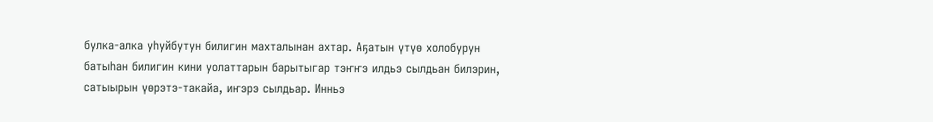булка-алка уһуйбутун билигин махталынан ахтар. Аҕатын үтүө холобурун батыһан билигин кини уолаттарын барытыгар тэҥҥэ илдьэ сылдьан билэрин, сатыырын үөрэтэ-такайа, иҥэрэ сылдьар. Инньэ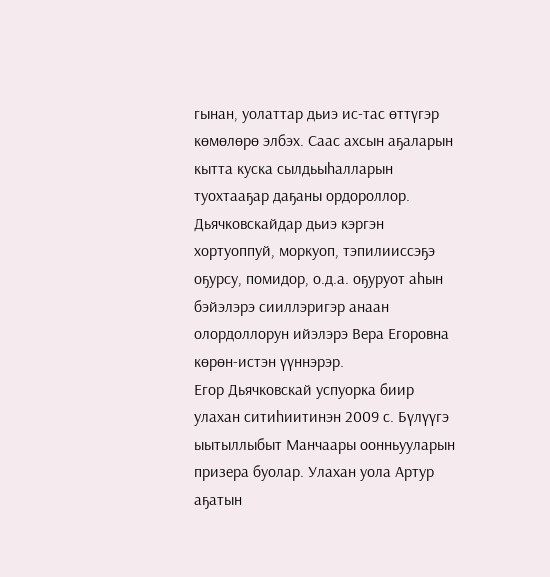гынан, уолаттар дьиэ ис-тас өттүгэр көмөлөрө элбэх. Саас ахсын аҕаларын кытта куска сылдьыһалларын туохтааҕар даҕаны ордороллор. Дьячковскайдар дьиэ кэргэн хортуоппуй, моркуоп, тэпилииссэҕэ оҕурсу, помидор, о.д.а. оҕуруот аһын бэйэлэрэ сииллэригэр анаан олордоллорун ийэлэрэ Вера Егоровна көрөн-истэн үүннэрэр.
Егор Дьячковскай успуорка биир улахан ситиһиитинэн 2009 с. Бүлүүгэ ыытыллыбыт Манчаары оонньууларын призера буолар. Улахан уола Артур аҕатын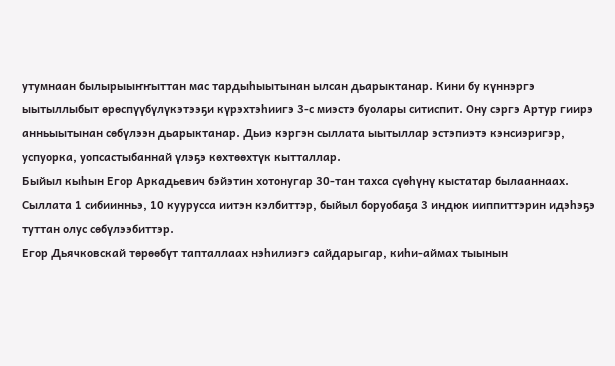утумнаан былырыыҥҥыттан мас тардыһыытынан ылсан дьарыктанар. Кини бу күннэргэ ыытыллыбыт өрөспүүбүлүкэтээҕи күрэхтэһиигэ 3-с миэстэ буолары ситиспит. Ону сэргэ Артур гиирэ анньыытынан сөбүлээн дьарыктанар. Дьиэ кэргэн сыллата ыытыллар эстэпиэтэ кэнсиэригэр, успуорка, уопсастыбаннай үлэҕэ көхтөөхтүк кытталлар.
Быйыл кыһын Егор Аркадьевич бэйэтин хотонугар 30-тан тахса сүөһүнү кыстатар былааннаах. Сыллата 1 сибиинньэ, 10 куурусса иитэн кэлбиттэр, быйыл боруобаҕа 3 индюк ииппиттэрин идэһэҕэ туттан олус сөбүлээбиттэр.
Егор Дьячковскай төрөөбүт тапталлаах нэһилиэгэ сайдарыгар, киһи-аймах тыынын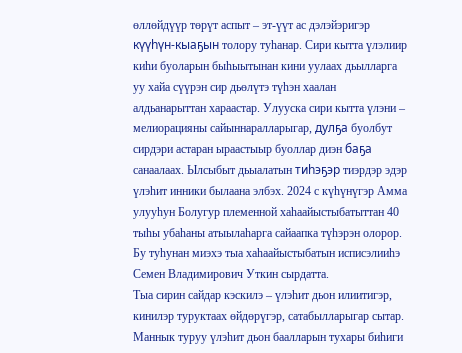өллөйдүүр төрүт аспыт – эт-үүт ас дэлэйэригэр күүһүн-кыаҕын толору туһанар. Сири кытта үлэлиир киһи буоларын быһыытынан кини уулаах дьылларга уу хайа сүүрэн сир дьөлүтэ түһэн хаалан алдьанарыттан хараастар. Улууска сири кытта үлэни – мелиорацияны сайыннаралларыгар, дулҕа буолбут сирдэри астаран ыраастыыр буоллар диэн баҕа санаалаах. Ылсыбыт дьыалатын тиһэҕэр тиэрдэр эдэр үлэһит инники былаана элбэх. 2024 с күһүнүгэр Амма улууһун Болугур племенной хаһаайыстыбатыттан 40 тыһы убаһаны атыылаһарга сайаапка түһэрэн олорор. Бу туһунан миэхэ тыа хаһаайыстыбатын исписэлииһэ Семен Владимирович Уткин сырдатта.
Тыа сирин сайдар кэскилэ – үлэһит дьон илиитигэр, кинилэр туруктаах өйдөрүгэр, сатабылларыгар сытар. Маннык туруу үлэһит дьон баалларын тухары биһиги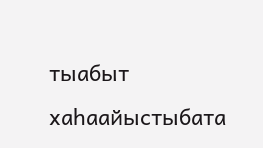тыабыт хаһаайыстыбата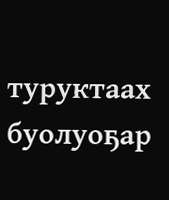туруктаах буолуоҕар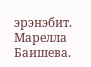эрэнэбит.
Марелла Баишева.